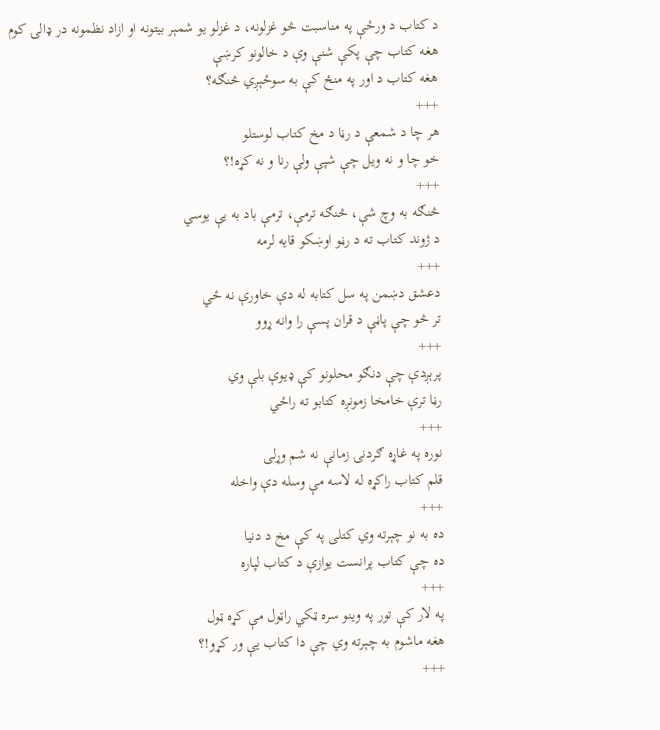د کتاب د ورځې په مناسبت څو غزلونه، د غزلو یو شمېر بیتونه او ازاد نظمونه در ډالۍ کوم
هغه کتاب چې پکې شنې وې د خالونو کرښې
هغه کتاب د اور په منځ کې به سوځېږي څنګه؟
+++
هر چا د شمعې د رڼا د مخ کتاب لوستلو
خو چا و نه ویل چې شپې ولې رنا و نه کړه!؟
+++
څنګه به وچ شې، څنګه ترمې، ترمې باد به یې یوسي
د ژوند کتاب ته د رڼو اوښکو قایه لرمه
+++
دعشق دښمن په سل کتابه له دې خاورې نه ځي
تر څو چې پاڼې د قران پسې را وانه ړوو
+++
پرېږدې چې دنګو محلونو کې ډیوې بلې وي
رڼا ترې خامخا زمونږه کتابو ته راځي
+++
نوره په غاړه ګردنۍ زمانې نه شم وړلی
قلم کتاب راکړه له لاسه مې وسله دې واخله
+++
ده به نو چېرته وي کتلی په کې مخ د دنیا
ده چې کتاب پرانست یوازې د کتاب لپاره
+++
په لار کې تور په وینو سره ټکي راټول مې کړه ټول
هغه ماشوم به چېرته وي چې دا کتاب یې ور کړو!؟
+++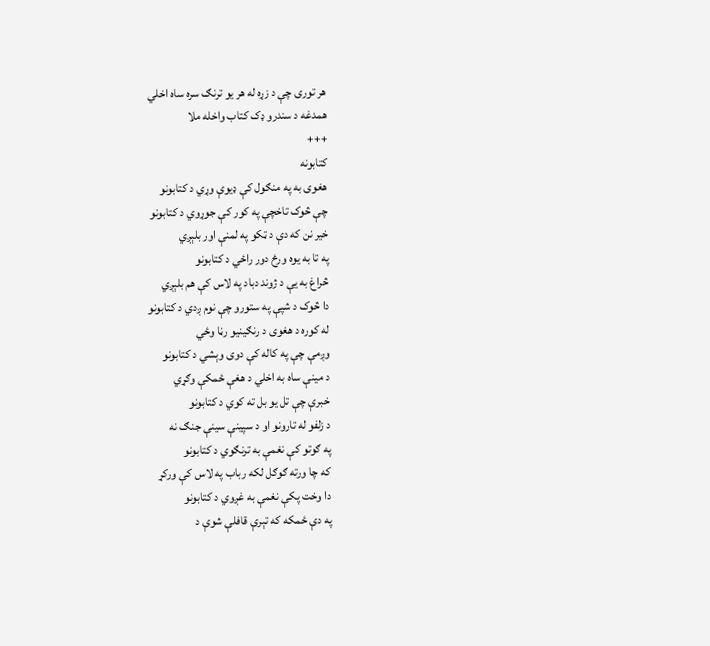هر توری چې د زړه له هر یو ترنګ سره ساه اخلي
همدغه د سندرو ډک کتاب واخله ملا
+++
کتابونه
هغوی به په منګول کې ډیوې وړي د کتابونو
چې څوک تاخچې په کور کې جوړوي د کتابونو
خیر نن که دې د ټکو په لمنې اور بلېږي
په تا به یوه ورځ دور راځي د کتابونو
څراغ به یې د ژوند دباد په لاس کې هم بلېږي
دا څوک د شپې په ستورو چې نوم ږدي د کتابونو
له کوره د هغوی د رنګینیو رڼا وځي
وږمې چې په کاله کې دوی وېشي د کتابونو
د مینې ساه به اخلي د هغې ځمکې وګړي
خبرې چې تل یو بل ته کوي د کتابونو
د زلفو له تارونو او د سپینې سینې جنګ نه
په ګوتو کې نغمې به ترنګوي د کتابونو
که چا ورته ګوګل لکه رباب په لاس کې ورکړ
دا وخت پکې نغمې به غږوي د کتابونو
په دې ځمکه که تېرې قافلې شوې د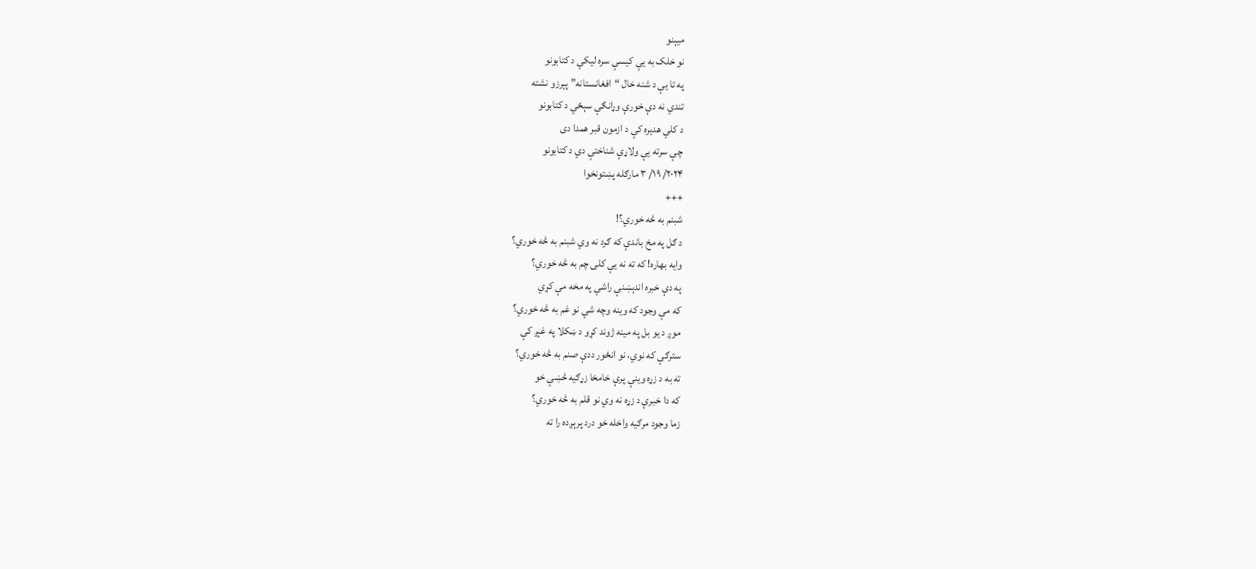میېنو
نو خلک به یې کیسې سره لیکي د کتابونو
په تا یې د شنه خال “افغانستانه” پېرزو نشته
تندي نه دې خورې وړانګې سېځي د کتابونو
د کلي هدیره کې د ازمون قبر همدا دی
چې سرته یې ولاړې شناختې دي د کتابونو
۲۰۲۴/ ۱۹/ ۳ مارګله پښتونخوا
+++
شبنم به څه خوري؟!
د ګل په مخ باندې که ګرد نه وي شبنم به څه خوري؟
وایه بهاره! که ته نه یې کلی چم به څه خوري؟
په دې خبره اندېښنې راشي په مخه مې کړي
که مې وجود که وینه وچه شي نو غم به څه خوري؟
موږ د یو بل په مینه ژوند کړو د ښکلا په غېږ کې
سترګې که نوي، نو انځور ددې صنم به څه خوري؟
ته به د زړه وینې پرې خامخا زړګیه څښې خو
که دا خبرې د زړه نه وي نو قلم به څه خوري؟
زما وجود مرګیه واخله خو درد پرېږده را ته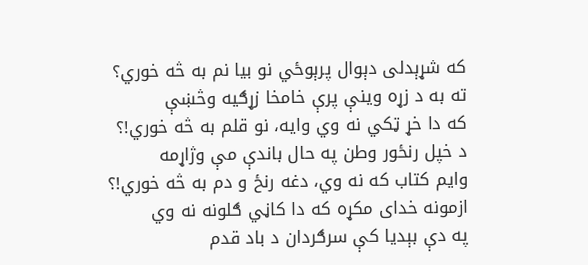که شړېدلی دېوال پرېوځي نو بیا نم به څه خوري؟
ته به د زړه وینې پرې خامخا زړګیه وڅښې
که دا خړ ټکي نه وي وایه، نو قلم به څه خوري!؟
د خپل رنځور وطن په حال باندې مې وژاړمه
وایم کتاب که نه وي، دغه رنځ و دم به څه خوري!؟
ازمونه خدای مکړه که دا کاڼي ګلونه نه وي
په دې بېدیا کې سرګردان د باد قدم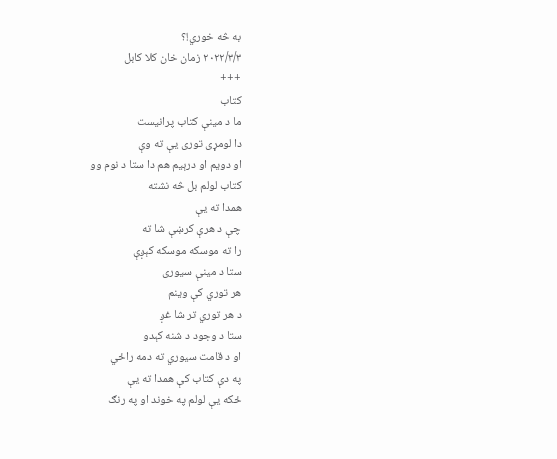به څه خوري!؟
۲۰۲۲/۳/۳ زمان خان کلا کابل
+++
کتاب
ما د مینې کتاب پرانیست
دا لومړی توری یې ته وې
او دویم او درېیم هم دا ستا د نوم وو
کتاب لولم بل څه نشته
همدا ته یې
چې د هرې کرښې شا ته
را ته موسکه موسکه کېږې
ستا د مینې سیوری
هر توري کې وینم
د هر توري تر شا غږ
ستا د وجود د شنه کېدو
او د قامت سیوري ته دمه راځي
په دې کتاب کې همدا ته یې
ځکه یې لولم په خوند او په رنګ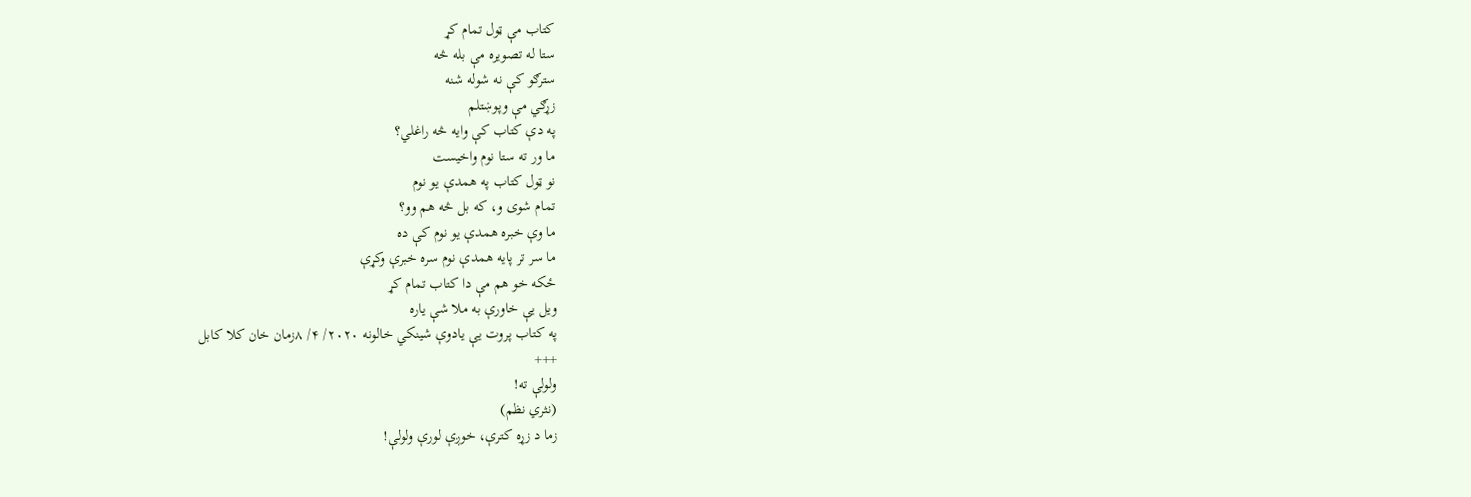کتاب مې ټول تمام کړ
ستا له تصویره مې بله څه
سترګو کې نه شوله شنه
زړګي مې وپوښتلم
په دې کتاب کې وایه څه راغلي؟
ما ور ته ستا نوم واخیست
نو ټول کتاب په همدې یو نوم
تمام شوی و، که بل څه هم وو؟
ما وې خبره همدې یو نوم کې ده
ما سر تر پایه همدې نوم سره خبرې وکړې
ځکه خو هم مې دا کتاب تمام کړ
ویل یې خاورې به ملا شې یاره
په کتاب پروت یې یادوې شینکي خالونه ۲۰۲۰/ ۴/ ۸زمان خان کلا کابل
+++
ولولې ته!
(نثري نظم)
زما د زړه کترې، خوږې لورې ولولې!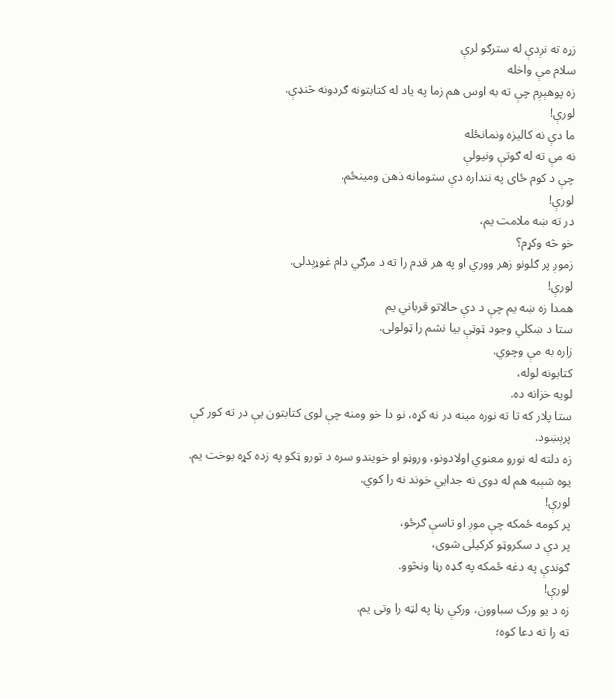زړه ته نږدې له سترګو لرې
سلام مې واخله
زه پوهېږم چې ته به اوس هم زما په یاد له کتابتونه ګردونه څنډې.
لورې!
ما دې نه کالیزه ونمانځله
نه مې ته له ګوتې ونیولې
چې د کوم ځای په ننداره دې ستومانه ذهن ومینځم.
لورې!
در ته ښه ملامت یم،
خو څه وکړم؟
زموږ پر ګلونو زهر ووري او په هر قدم را ته د مرګي دام غوړېدلی.
لورې!
همدا زه ښه یم چې د دې حالاتو قرباني یم
ستا د ښکلي وجود ټوټې بیا نشم را ټولولی.
زاره به مې وچوي.
کتابونه لوله،
لویه خزانه ده.
ستا پلار که تا ته نوره مینه در نه کړه، نو دا خو ومنه چې لوی کتابتون یې در ته کور کې پرېښود.
زه دلته له نورو معنوي اولادونو، وروڼو او خویندو سره د تورو ټکو په زده کړه بوخت یم.
یوه شېبه هم له دوی نه جدایي خوند نه را کوي.
لورې!
پر کومه ځمکه چې موږ او تاسې ګرځو،
پر دې د سکروټو کرکیلی شوی،
ګوندې په دغه ځمکه په ګډه رڼا ونڅوو.
لورې!
زه د یو ورک سباوون، ورکې رڼا په لټه را وتی یم.
ته را ته دعا کوه؛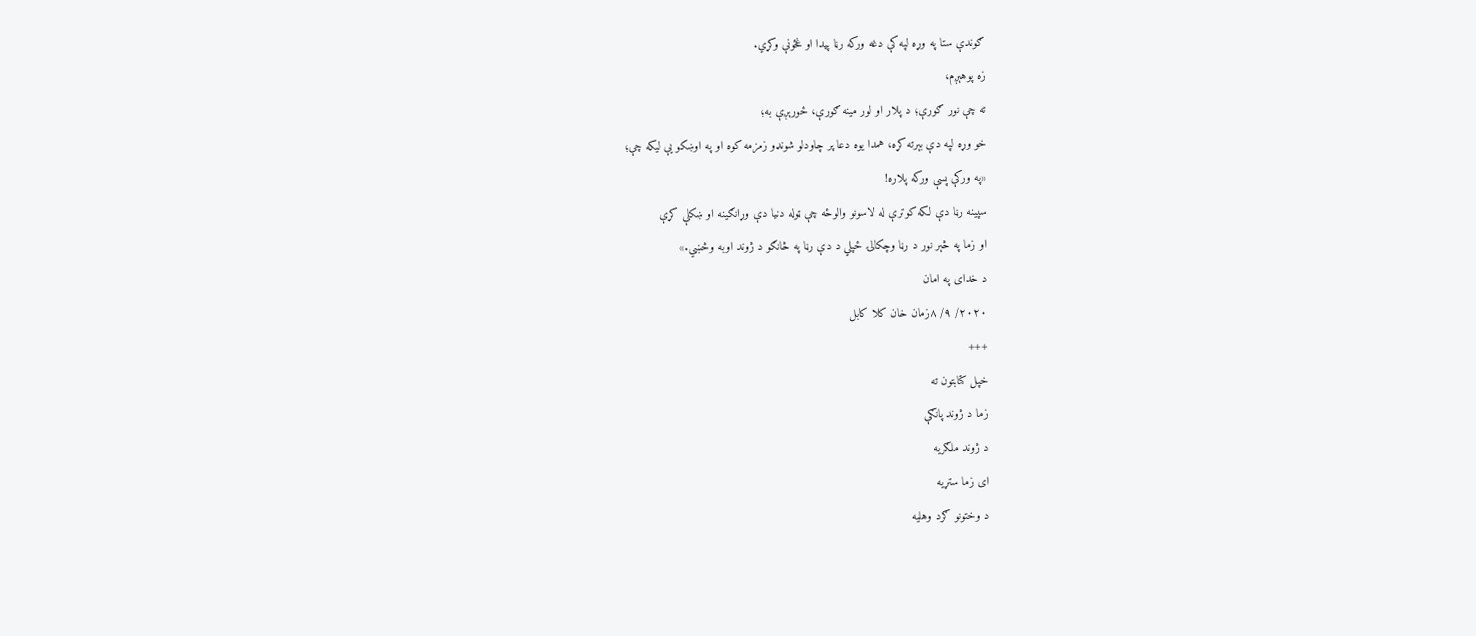ګوندې ستا په وړه لپه کې دغه ورکه رڼا پیدا او غځونې وکړي.
زه پوهېږم،
ته چې نور ګورې؛ د پلار او لور مینه ګورې، ځورېږې به؛
خو وړه لپه دې بېرته کړه، همدا یوه دعا پر چاودلو شونډو زمزمه کوه او په اوښکو یې لیکه چې؛
«په ورکې پسې ورکه پلاره!
سپینه رڼا دې لکه کوترې له لاسونو والوځه چې ټوله دنیا دې وړانګینه او ښکلې کړې
او زما په څېر نور د رڼا وچکالۍ ځپلي د دې رڼا په څانګو د ژوند اوبه وڅښي.»
د خدای په امان
۲۰۲۰/ ۹/ ۸زمان خان کلا کابل
+++
خپل کتابتون ته
زما د ژوند پانګې
د ژوند ملګریه
ای زما ستړیه
د وختونو ګرد وهلیه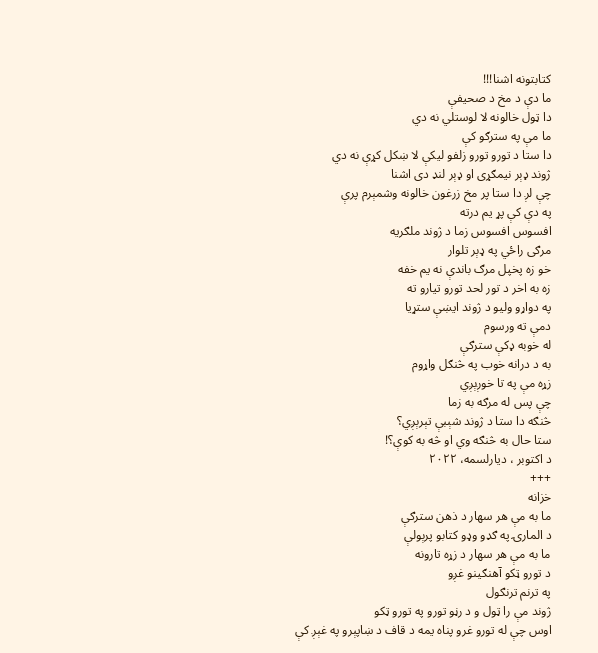کتابتونه اشنا!!!
ما دې د مخ د صحیفې
دا ټول خالونه لا لوستلي نه دي
ما مې په سترګو کې
دا ستا د تورو تورو زلفو لیکې لا ښکل کړې نه دي
ژوند ډېر نیمګړی او ډېر لنډ دی اشنا
چې لږ دا ستا پر مخ زرغون خالونه وشمېرم پرې
په دې کې پړ یم درته
افسوس افسوس زما د ژوند ملګریه
مرګی راځي په ډېر تلوار
خو زه پخپل مرګ باندې نه یم خفه
زه به اخر د تور لحد تورو تیارو ته
په دواړو ولیو د ژوند ایښې ستړیا
دمې ته ورسوم
له خوبه ډکې سترګې
به د درانه خوب په څنګل واړوم
زړه مې په تا خوږېږي
چې پس له مرګه به زما
څنګه دا ستا د ژوند شېبې تېرېږي؟
ستا حال به څنګه وي او څه به کوې؟!
د اکتوبر ، دیارلسمه، ۲۰۲۲
+++
خزانه
ما به مې هر سهار د ذهن سترګې
د المارۍ په ګډو وډو کتابو پرېولې
ما به مې هر سهار د زړه تارونه
د تورو ټکو آهنګینو غږو
په ترنم ترنګول
ژوند مې را ټول و د رڼو تورو په تورو ټکو
اوس چې له تورو غرو پناه یمه د قاف د ښاپېرو په غېږ کې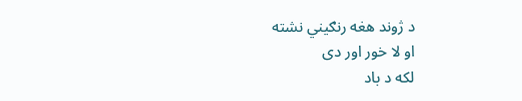د ژوند هغه رنګیني نشته
او لا خور اور دی
لکه د باد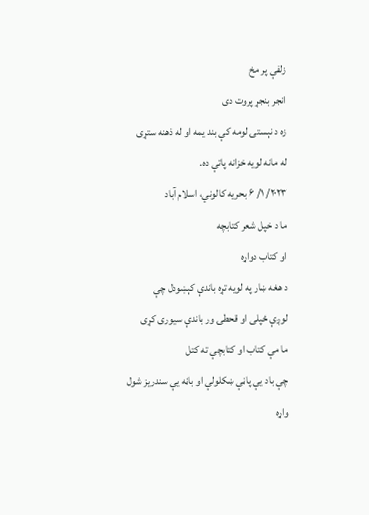زلفې پر مخ
انجر بنجړ پروت دی
زه د نېستۍ لومه کې بند یمه او له ذهنه ستړی
له مانه لویه خزانه پاتې ده.
۲۰۲۳/ ۱/ ۶ بحریه کالوني، اسلام آباد
ما د خپل شعر کتابچه
او کتاب دواړه
د هغه ښار په لویه تړه باندې کېښودل چې
لوږې ځپلی او قحطۍ ور باندې سیوری کړی
ما مې کتاب او کتابچې ته کتل
چې باد یې پاڼې ښکلولې او باڼه یې سندریز شول واړه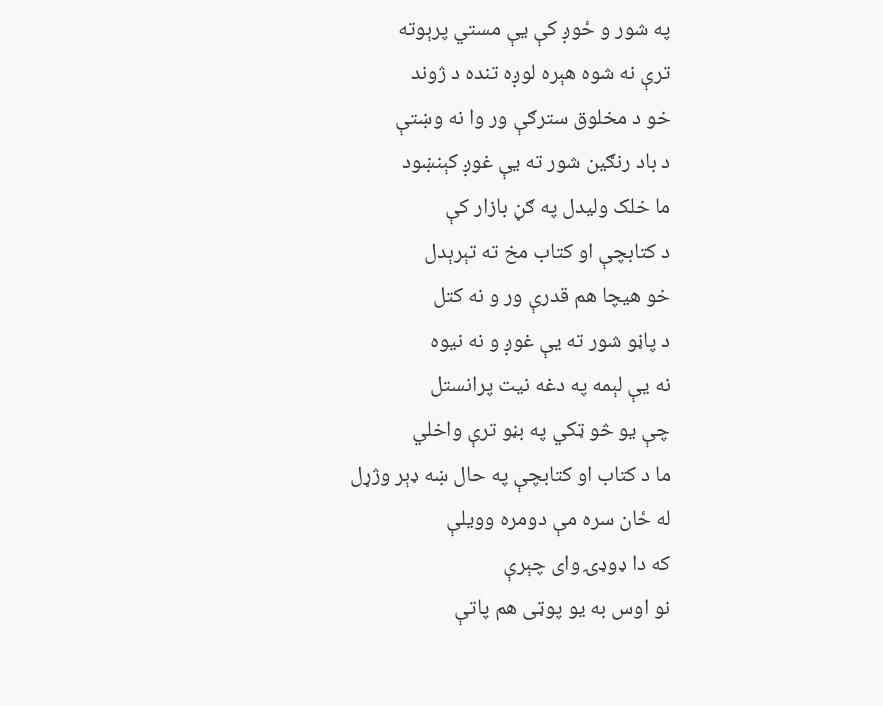په شور و ځوږ کې یې مستي پرېوته
ترې نه شوه هېره لوږه تنده د ژوند
خو د مخلوق سترګې ور وا نه وښتې
د باد رنګین شور ته یې غوږ کېنښود
ما خلک ولیدل په ګڼ بازار کې
د کتابچې او کتاب مخ ته تېرېدل
خو هیچا هم قدرې ور و نه کتل
د پاڼو شور ته یې غوږ و نه نیوه
نه یې لېمه په دغه نیت پرانستل
چې یو څو ټکي په بڼو ترې واخلي
ما د کتاب او کتابچې په حال ښه ډېر وژړل
له ځان سره مې دومره وویلې
که دا ډوډۍ وای چېرې
نو اوس به یو پوټی هم پاتې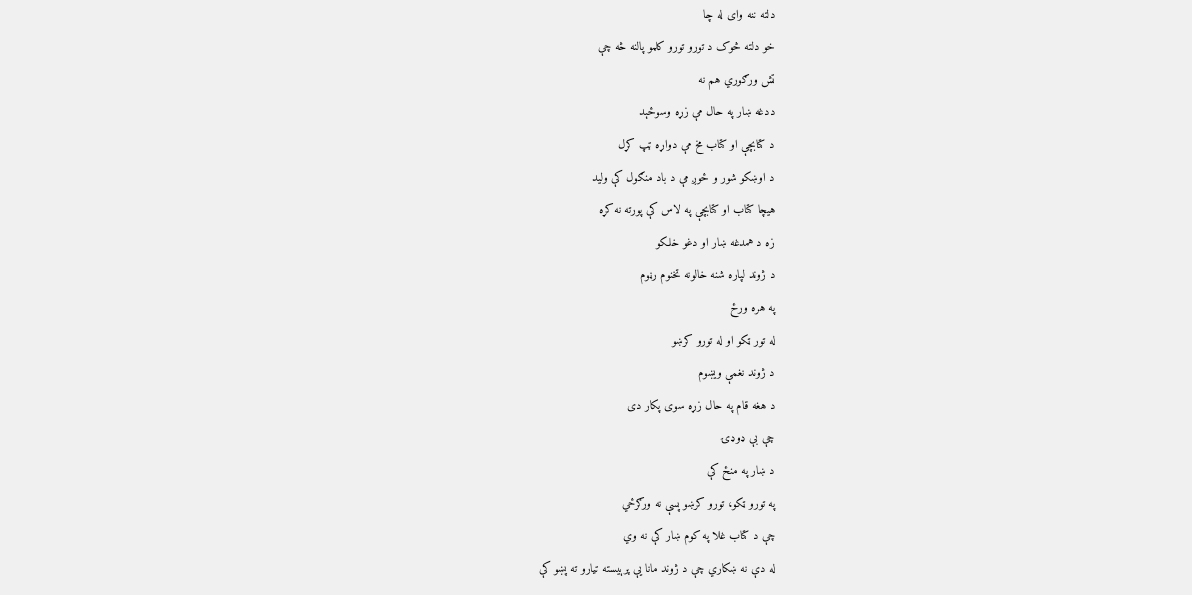دلته ننه وای له چا
خو دلته څوک د تورو تورو کلمو پالنه څه چې
تش ورګوري هم نه
ددغه ښار په حال مې زړه وسوځېد
د کتابچې او کتاب مخ مې دواړه ټپ کړل
د اوښکو شور و ځوږ مې د باد منګول کې ولید
هیچا کتاب او کتابچې په لاس کې پورته نه کړه
زه د همدغه ښار او دغو خلکو
د ژوند لپاره شنه خالونه تخنوم رڼوم
په هره ورځ
له تور ټکو او له تورو کرښو
د ژوند نغمې ويښوم
د هغه قام په حال زړه سوی پکار دی
چې بې ډوډۍ
د ښار په منځ کې
په تورو ټکو، تورو کرښو پسې نه ورګرځي
چې د کتاب غلا په کوم ښار کې نه وي
له دې نه ښکاري چې د ژوند مانا یې پرېیسته تیارو ته پښو کې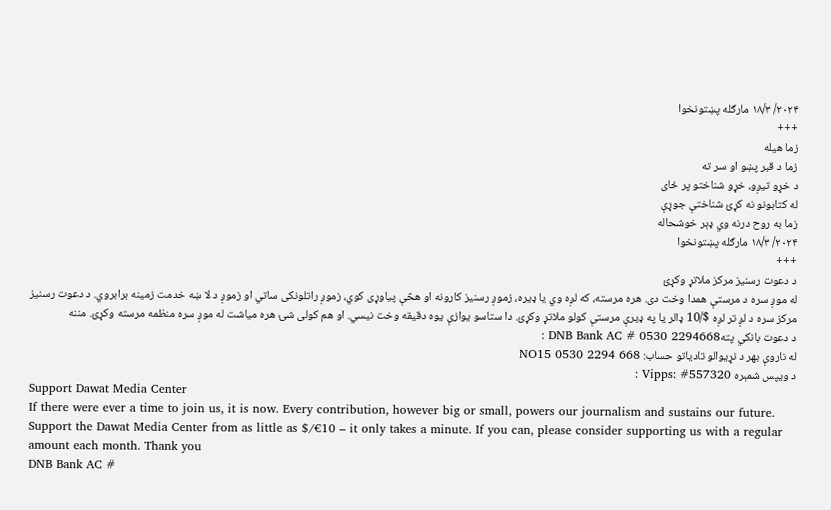۲۰۲۴/ ۱۸/۳ مارګله پښتونخوا
+++
زما هیله
زما د قبر پښو او سر ته
د خړو تیږو، خړو شناختو پر ځای
له کتابونو نه کړئ شناختې جوړې
زما به روح درنه وي ډېر خوشحاله
۲۰۲۴/ ۱۸/۳ مارګله پښتونخوا
+++
د دعوت رسنیز مرکز ملاتړ وکړئ
له موږ سره د مرستې همدا وخت دی. هره مرسته، که لږه وي یا ډیره، زموږ رسنیز کارونه او هڅې پیاوړی کوي، زموږ راتلونکی ساتي او زموږ د لا ښه خدمت زمینه برابروي. د دعوت رسنیز مرکز سره د لږ تر لږه $/10 ډالر یا په ډیرې مرستې کولو ملاتړ وکړئ. دا ستاسو یوازې یوه دقیقه وخت نیسي. او هم کولی شئ هره میاشت له موږ سره منظمه مرسته وکړئ. مننه
د دعوت بانکي پتهDNB Bank AC # 0530 2294668 :
له ناروې بهر د نړیوالو تادیاتو حساب: NO15 0530 2294 668
د ویپس شمېره Vipps: #557320 :
Support Dawat Media Center
If there were ever a time to join us, it is now. Every contribution, however big or small, powers our journalism and sustains our future. Support the Dawat Media Center from as little as $/€10 – it only takes a minute. If you can, please consider supporting us with a regular amount each month. Thank you
DNB Bank AC #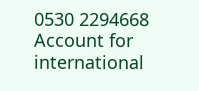0530 2294668
Account for international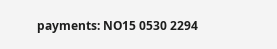payments: NO15 0530 2294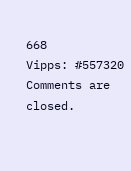668
Vipps: #557320
Comments are closed.